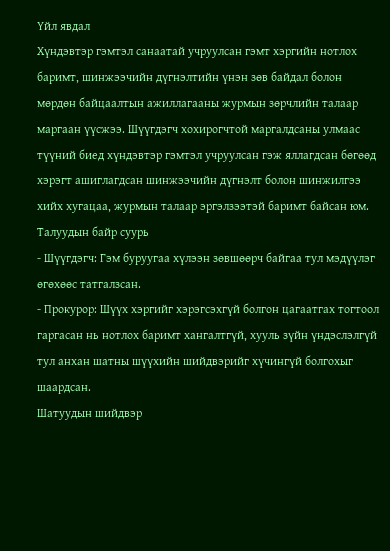Үйл явдал
Хүндэвтэр гэмтэл санаатай учруулсан гэмт хэргийн нотлох баримт, шинжээчийн дүгнэлтийн үнэн зөв байдал болон мөрдөн байцаалтын ажиллагааны журмын зөрчлийн талаар маргаан үүсжээ. Шүүгдэгч хохирогчтой маргалдсаны улмаас түүний биед хүндэвтэр гэмтэл учруулсан гэж яллагдсан бөгөөд хэрэгт ашиглагдсан шинжээчийн дүгнэлт болон шинжилгээ хийх хугацаа, журмын талаар эргэлзээтэй баримт байсан юм.
Талуудын байр суурь
- Шүүгдэгч: Гэм буруугаа хүлээн зөвшөөрч байгаа тул мэдүүлэг өгөхөөс татгалзсан.
- Прокурор: Шүүх хэргийг хэрэгсэхгүй болгон цагаатгах тогтоол гаргасан нь нотлох баримт хангалтгүй, хууль зүйн үндэслэлгүй тул анхан шатны шүүхийн шийдвэрийг хүчингүй болгохыг шаардсан.
Шатуудын шийдвэр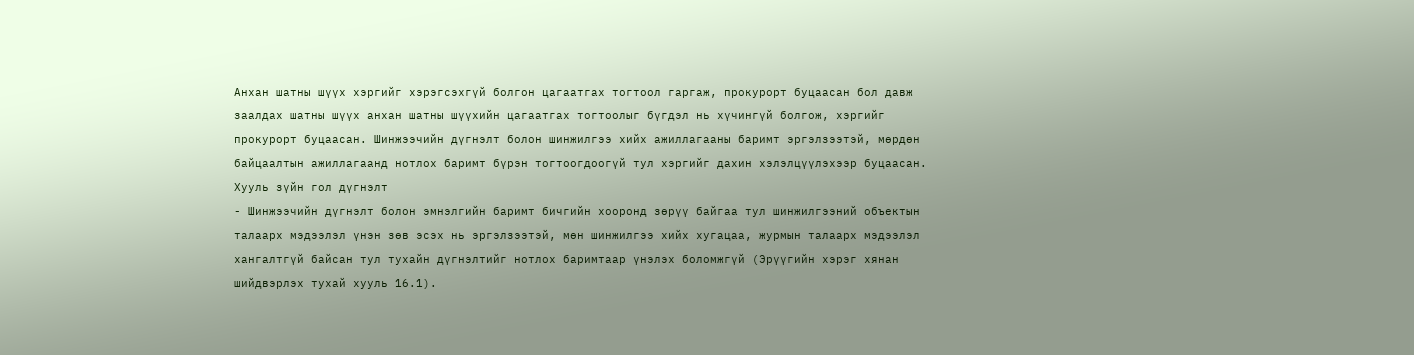Анхан шатны шүүх хэргийг хэрэгсэхгүй болгон цагаатгах тогтоол гаргаж, прокурорт буцаасан бол давж заалдах шатны шүүх анхан шатны шүүхийн цагаатгах тогтоолыг бүгдэл нь хүчингүй болгож, хэргийг прокурорт буцаасан. Шинжээчийн дүгнэлт болон шинжилгээ хийх ажиллагааны баримт эргэлзээтэй, мөрдөн байцаалтын ажиллагаанд нотлох баримт бүрэн тогтоогдоогүй тул хэргийг дахин хэлэлцүүлэхээр буцаасан.
Хууль зүйн гол дүгнэлт
- Шинжээчийн дүгнэлт болон эмнэлгийн баримт бичгийн хооронд зөрүү байгаа тул шинжилгээний объектын талаарх мэдээлэл үнэн зөв эсэх нь эргэлзээтэй, мөн шинжилгээ хийх хугацаа, журмын талаарх мэдээлэл хангалтгүй байсан тул тухайн дүгнэлтийг нотлох баримтаар үнэлэх боломжгүй (Эрүүгийн хэрэг хянан шийдвэрлэх тухай хууль 16.1).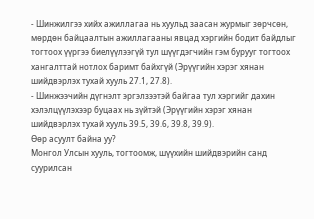- Шинжилгээ хийх ажиллагаа нь хуульд заасан журмыг зөрчсөн, мөрдөн байцаалтын ажиллагааны явцад хэргийн бодит байдлыг тогтоох үүргээ биелүүлээгүй тул шүүгдэгчийн гэм бурууг тогтоох хангалттай нотлох баримт байхгүй (Эрүүгийн хэрэг хянан шийдвэрлэх тухай хууль 27.1, 27.8).
- Шинжээчийн дүгнэлт эргэлзээтэй байгаа тул хэргийг дахин хэлэлцүүлэхээр буцаах нь зүйтэй (Эрүүгийн хэрэг хянан шийдвэрлэх тухай хууль 39.5, 39.6, 39.8, 39.9).
Өөр асуулт байна уу?
Монгол Улсын хууль, тогтоомж, шүүхийн шийдвэрийн санд суурилсан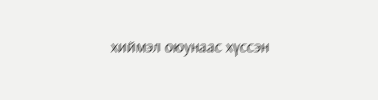хиймэл оюунаас хүссэн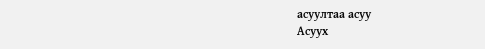асуултаа асуу
Асуух